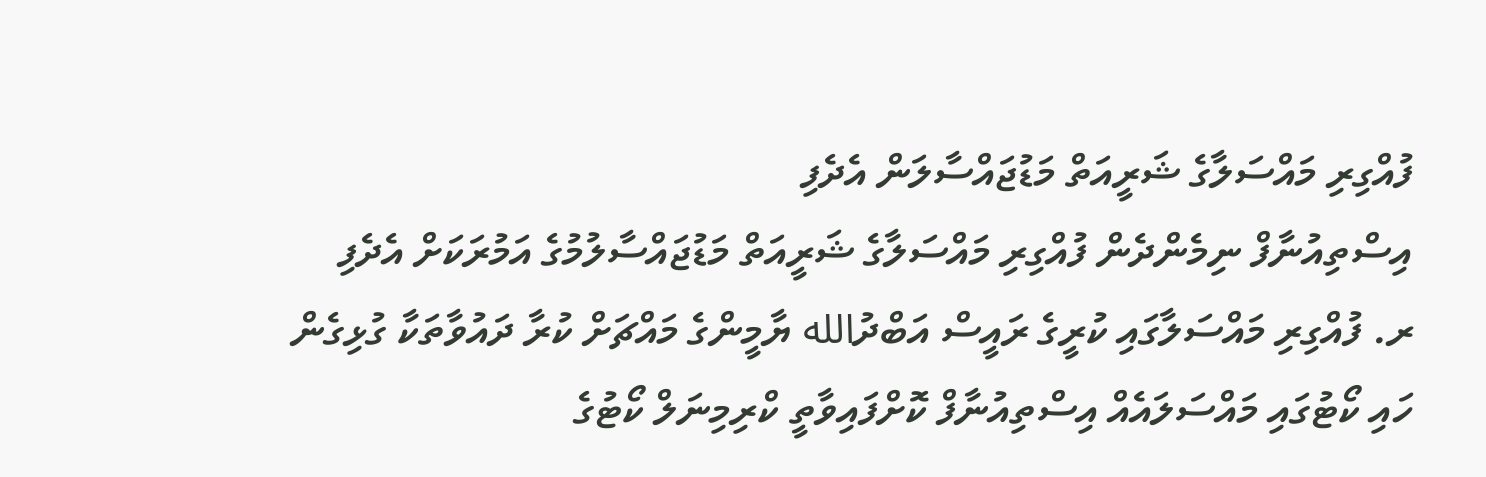ފުއްގިރި މައްސަލާގެ ޝަރީއަތް މަޑުޖައްސާލަން އެދެފި
އިސްތިއުނާފް ނިމެންދެން ފުއްގިރި މައްސަލާގެ ޝަރީއަތް މަޑުޖައްސާލުމުގެ އަމުރަކަށް އެދެފި
ރ. ފުއްގިރި މައްސަލާގައި ކުރީގެ ރައީސް އަބްދުالله ޔާމީންގެ މައްޗަށް ކުރާ ދައުވާތަކާ ގުޅިގެން ހައި ކޯޓުގައި މައްސަލައެއް އިސްތިއުނާފް ކޮށްފައިވާތީ ކްރިމިނަލް ކޯޓުގެ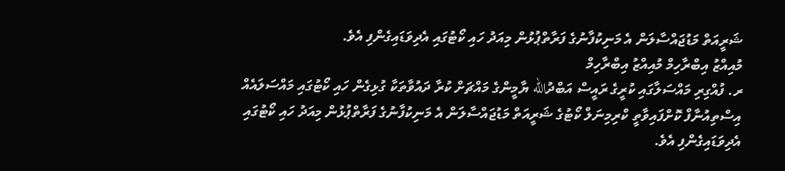ޝަރީއަތް މަޑުޖައްސާލަން އެ މަނިކުފާނުގެ ފަރާތްޕުޅުން މިއަދު ހައި ކޯޓުގައި އެދިވަޑައިގެންފި އެވެ.
މުއިއްޒު އިބްރާހިމް މުއިއްޒު އިބްރާހިމް
ރ. ފުއްގިރި މައްސަލާގައި ކުރީގެ ރައީސް އަބްދުالله ޔާމީންގެ މައްޗަށް ކުރާ ދައުވާތަކާ ގުޅިގެން ހައި ކޯޓުގައި މައްސަލައެއް އިސްތިއުނާފް ކޮށްފައިވާތީ ކްރިމިނަލް ކޯޓުގެ ޝަރީއަތް މަޑުޖައްސާލަން އެ މަނިކުފާނުގެ ފަރާތްޕުޅުން މިއަދު ހައި ކޯޓުގައި އެދިވަޑައިގެންފި އެވެ.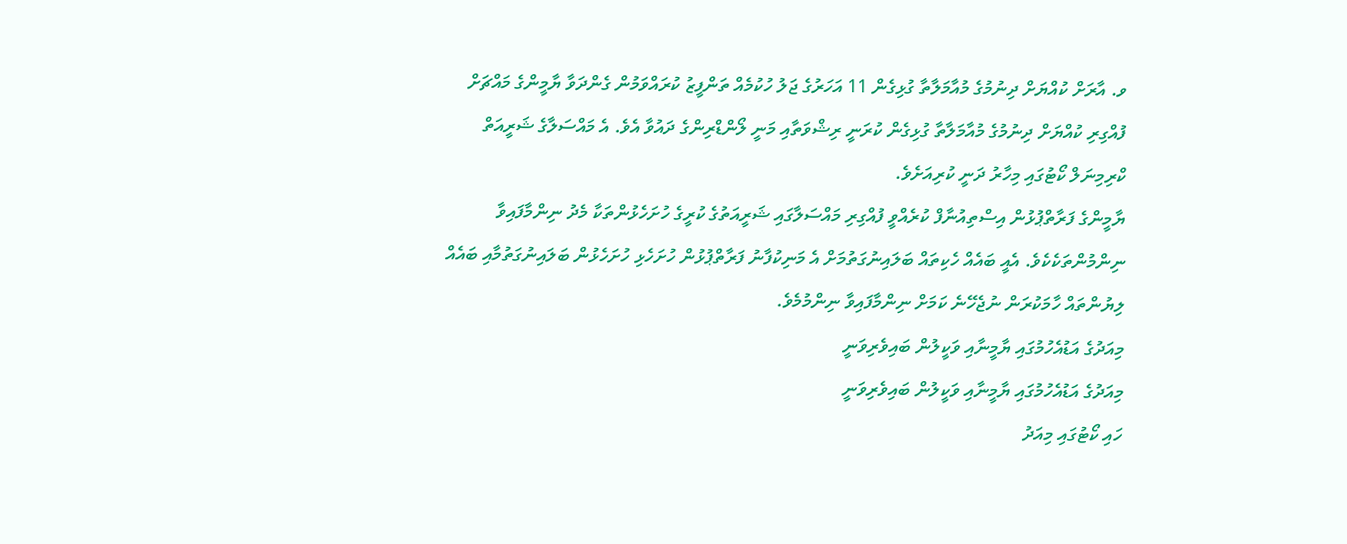ވ. އާރަށް ކުއްޔަށް ދިނުމުގެ މުއާމަލާތާ ގުޅިގެން 11 އަހަރުގެ ޖަލު ހުކުމެއް ތަންފީޒު ކުރައްވަމުން ގެންދަވާ ޔާމީންގެ މައްޗަށް ފުއްގިރި ކުއްޔަށް ދިނުމުގެ މުއާމަލާތާ ގުޅިގެން ކުރަނީ ރިޝްވަތާއި މަނީ ލޯންޑްރިންގެ ދައުވާ އެވެ. އެ މައްސަލާގެ ޝަރީއަތް ކްރިމިނަލް ކޯޓުގައި މިހާރު ދަނީ ކުރިއަށެވެ.
ޔާމީންގެ ފަރާތްޕުޅުން އިސްތިއުނާފް ކުރެއްވީ ފުއްގިރި މައްސަލާގައި ޝަރީއަތުގެ ކުރީގެ ހުށަހެޅުންތަކާ މެދު ނިންމާފައިވާ ނިންމުންތަކެކެވެ. އެއީ ބައެއް ހެކިތައް ބަލައިނުގަތުމަށް އެ މަނިކުފާނު ފަރާތްޕުޅުން ހުށަހެޅި ހުށަހެޅުން ބަލައިނުގަތުމާއި ބައެއް ލިޔުންތައް ހާމަކުރަން ނުޖެހޭނެ ކަމަށް ނިންމާފައިވާ ނިންމުމެވެ.
މިއަދުގެ އަޑުއެހުމުގައި ޔާމީނާއި ވަކީލުން ބައިވެރިވަނީ
މިއަދުގެ އަޑުއެހުމުގައި ޔާމީނާއި ވަކީލުން ބައިވެރިވަނީ
ހައި ކޯޓުގައި މިއަދު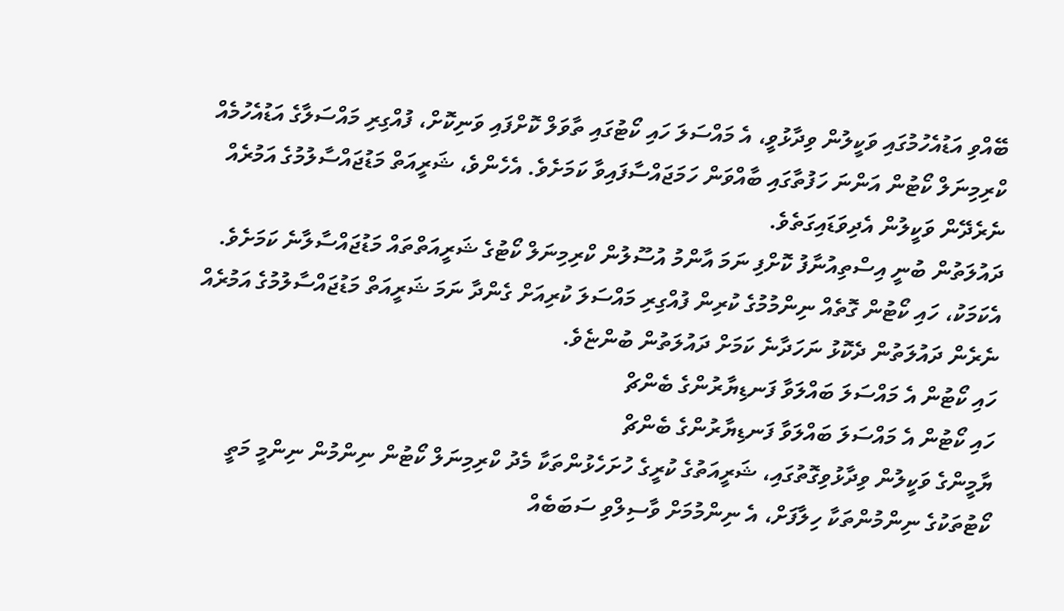ބޭއްވި އަޑުއެހުމުގައި ވަކީލުން ވިދާޅުވީ، އެ މައްސަލަ ހައި ކޯޓުގައި ތާވަލް ކޮށްފައި ވަނިކޮށް، ފުއްގިރި މައްސަލާގެ އަޑުއެހުމެއް ކްރިމިނަލް ކޯޓުން އަންނަ ހަފުތާގައި ބާއްވަން ހަމަޖައްސާފައިވާ ކަމަށެވެ. އެހެންވެ، ޝަރީއަތް މަޑުޖައްސާލުމުގެ އަމުރެއް ނެރެދޭން ވަކީލުން އެދިވަޑައިގަތެވެ.
ދައުލަތުން ބުނީ އިސްތިއުނާފު ކޮށްފި ނަމަ އާންމު އުސޫލުން ކްރިމިނަލް ކޯޓުގެ ޝަރީއަތްތައް މަޑުޖައްސާލާނެ ކަމަށެވެ. އެކަމަކު، ހައި ކޯޓުން ގޮތެއް ނިންމުމުގެ ކުރިން ފުއްގިރި މައްސަލަ ކުރިއަށް ގެންދާ ނަމަ ޝަރީއަތް މަޑުޖައްސާލުމުގެ އަމުރެއް ނެރެން ދައުލަތުން ދެކޮޅު ނަހަދާނެ ކަމަށް ދައުލަތުން ބުންޏެވެ.
ހައި ކޯޓުން އެ މައްސަލަ ބައްލަވާ ފަނޑިޔާރުންގެ ބެންޗް
ހައި ކޯޓުން އެ މައްސަލަ ބައްލަވާ ފަނޑިޔާރުންގެ ބެންޗް
ޔާމީންގެ ވަކީލުން ވިދާޅުވިގޮތުގައި، ޝަރީއަތުގެ ކުރީގެ ހުށަހެޅުންތަކާ މެދު ކްރިމިނަލް ކޯޓުން ނިންމުން ނިންމީ މަތީ ކޯޓުތަކުގެ ނިންމުންތަކާ ހިލާފަށް، އެ ނިންމުމަށް ވާސިލްވި ސަބަބެއް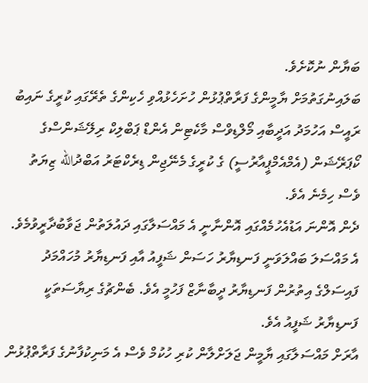ބަޔާން ނުކޮށެވެ.
ބަލައިނުގަތުމަށް ޔާމީންގެ ފަރާތްޕުޅުން ހުށަހެޅުއްވި ހެކިންގެ ތެރޭގައި ކުރީގެ ނައިބު ރައީސް އަހުމަދު އަދީބާއި މޯލްޑިވްސް މާކެޓިން އެންޑް ޕަބްލިކް ރިލޭޝަންސްގެ ކޯޕަރޭޝަން (އެމްއެމްޕީއާރުސީ) ގެ ކުރީގެ މެނޭޖިން ޑިރެކްޓަރު އަބްދުالله ޒިޔަތު ވެސް ހިމެނެ އެވެ.
ދެން އޮންނަ އަޑުއެހުމެއްގައި އޮންނާނީ އެ މައްސަލާގައި ދައުލަތުން ޖަވާބުދާރީވުމެވެ.
އެ މައްސަލަ ބައްލަވަނީ ފަނޑިޔާރު ހަސަން ޝަފީއު އާއި ފަނޑިޔާރު މުހައްމަދު ފައިސަލްގެ އިތުރުން ފަނޑިޔާރު ދީބާނާޒް ފަހުމީ އެވެ. ބެންޗުގެ ރިޔާސަތަކީ ފަނޑިޔާރު ޝަފީއު އެވެ.
އާރަށް މައްސަލާގައި ޔާމީން ޖަލަށްލާން ކުރި ހުކުމް ވެސް އެ މަނިކުފާނުގެ ފަރާތްޕުޅުން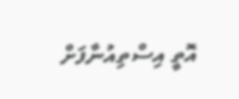އޮތީ އިސްތިއުނާފަށް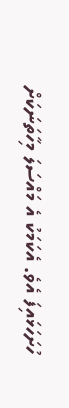ހުށަހަޅައިފަ އެވެ. އެކަމަކު އެ މައްސަލަ މިހާތަނަކަށް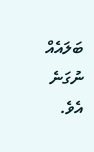ބަލައެއް ނުގަނެ އެވެ.